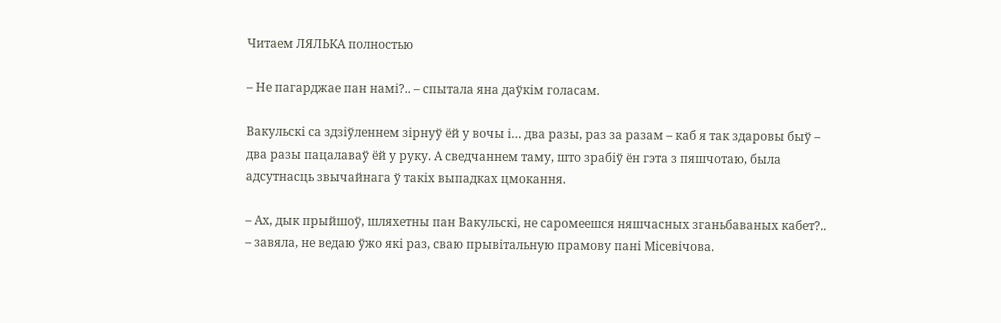Читаем ЛЯЛЬКА полностью

– Не пагарджае пан намі?.. – спытала яна даўкім голасам.

Вакульскі са здзіўленнем зірнуў ёй у вочы і… два разы, раз за разам – каб я так здаровы быў – два разы пацалаваў ёй у руку. А сведчаннем таму, што зрабіў ён гэта з пяшчотаю, была адсутнасць звычайнага ў такіх выпадках цмокання.

– Ах, дык прыйшоў, шляхетны пан Вакульскі, не саромеешся няшчасных зганьбаваных кабет?.. – завяла, не ведаю ўжо які раз, сваю прывітальную прамову пані Місевічова.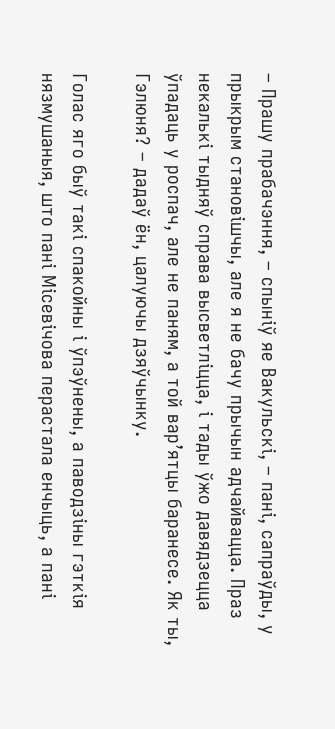– Прашу прабачэння, – спыніў яе Вакульскі, – пані, сапраўды, у прыкрым становішчы, але я не бачу прычын адчайвацца. Праз некалькі тыдняў справа высветліцца, і тады ўжо давядзецца ўпадаць у роспач, але не паням, а той вар’ятцы баранесе. Як ты, Гэлюня? – дадаў ён, цалуючы дзяўчынку.

Голас яго быў такі спакойны і ўпэўнены, а паводзіны гэткія нязмушаныя, што пані Місевічова перастала енчыць, а пані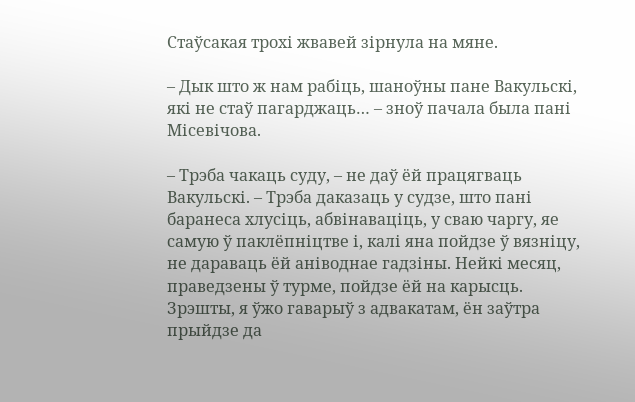Стаўсакая трохі жвавей зірнула на мяне.

– Дык што ж нам рабіць, шаноўны пане Вакульскі, які не стаў пагарджаць… – зноў пачала была пані Місевічова.

– Трэба чакаць суду, – не даў ёй працягваць Вакульскі. – Трэба даказаць у судзе, што пані баранеса хлусіць, абвінаваціць, у сваю чаргу, яе самую ў паклёпніцтве і, калі яна пойдзе ў вязніцу, не дараваць ёй аніводнае гадзіны. Нейкі месяц, праведзены ў турме, пойдзе ёй на карысць. Зрэшты, я ўжо гаварыў з адвакатам, ён заўтра прыйдзе да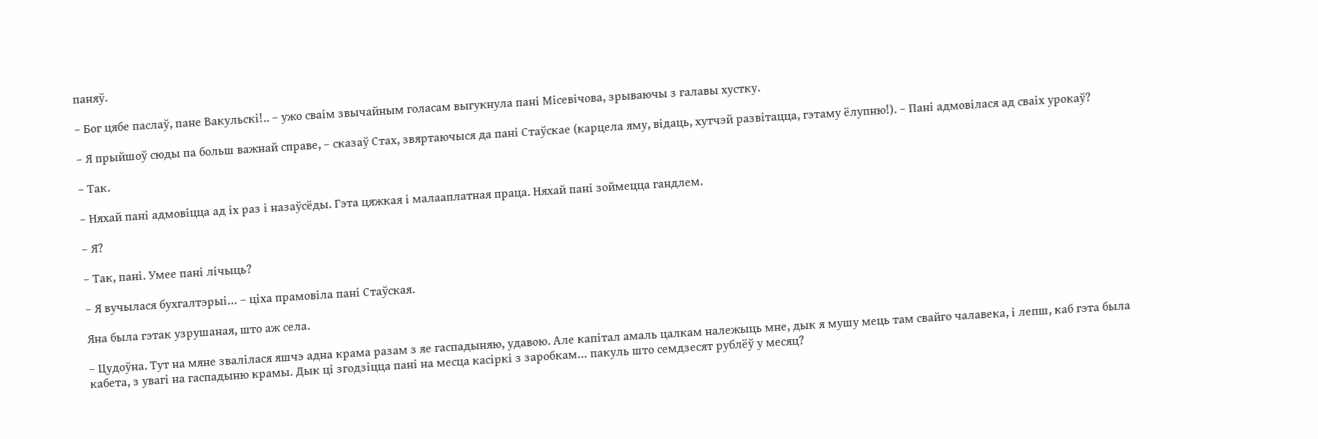паняў.

– Бог цябе паслаў, пане Вакульскі!.. – ужо сваім звычайным голасам выгукнула пані Місевічова, зрываючы з галавы хустку.

– Я прыйшоў сюды па больш важнай справе, – сказаў Стах, звяртаючыся да пані Стаўскае (карцела яму, відаць, хутчэй развітацца, гэтаму ёлупню!). – Пані адмовілася ад сваіх урокаў?

– Так.

– Няхай пані адмовіцца ад іх раз і назаўсёды. Гэта цяжкая і малааплатная праца. Няхай пані зоймецца гандлем.

– Я?

– Так, пані. Умее пані лічыць?

– Я вучылася бухгалтэрыі… – ціха прамовіла пані Стаўская.

Яна была гэтак узрушаная, што аж села.

– Цудоўна. Тут на мяне звалілася яшчэ адна крама разам з яе гаспадыняю, удавою. Але капітал амаль цалкам належыць мне, дык я мушу мець там свайго чалавека, і лепш, каб гэта была кабета, з увагі на гаспадыню крамы. Дык ці згодзіцца пані на месца касіркі з заробкам… пакуль што семдзесят рублёў у месяц?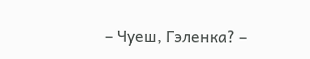– Чуеш, Гэленка? –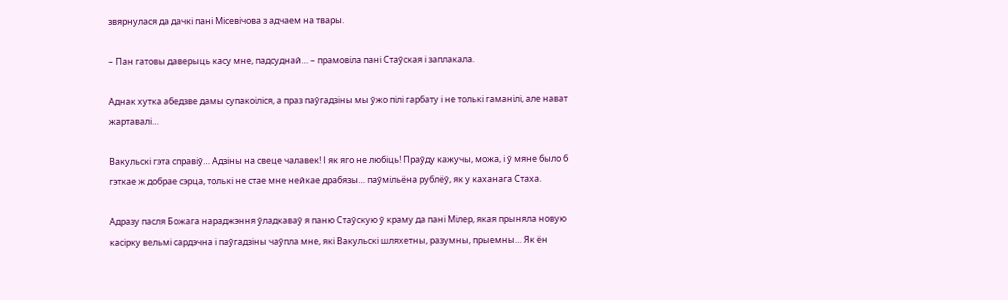звярнулася да дачкі пані Місевічова з адчаем на твары.

– Пан гатовы даверыць касу мне, падсуднай… – прамовіла пані Стаўская і заплакала.

Аднак хутка абедзве дамы супакоіліся, а праз паўгадзіны мы ўжо пілі гарбату і не толькі гаманілі, але нават жартавалі…

Вакульскі гэта справіў… Адзіны на свеце чалавек! І як яго не любіць! Праўду кажучы, можа, і ў мяне было б гэткае ж добрае сэрца, толькі не стае мне нейкае драбязы… паўмільёна рублёў, як у каханага Стаха.

Адразу пасля Божага нараджэння ўладкаваў я паню Стаўскую ў краму да пані Мілер, якая прыняла новую касірку вельмі сардэчна і паўгадзіны чаўпла мне, які Вакульскі шляхетны, разумны, прыемны… Як ён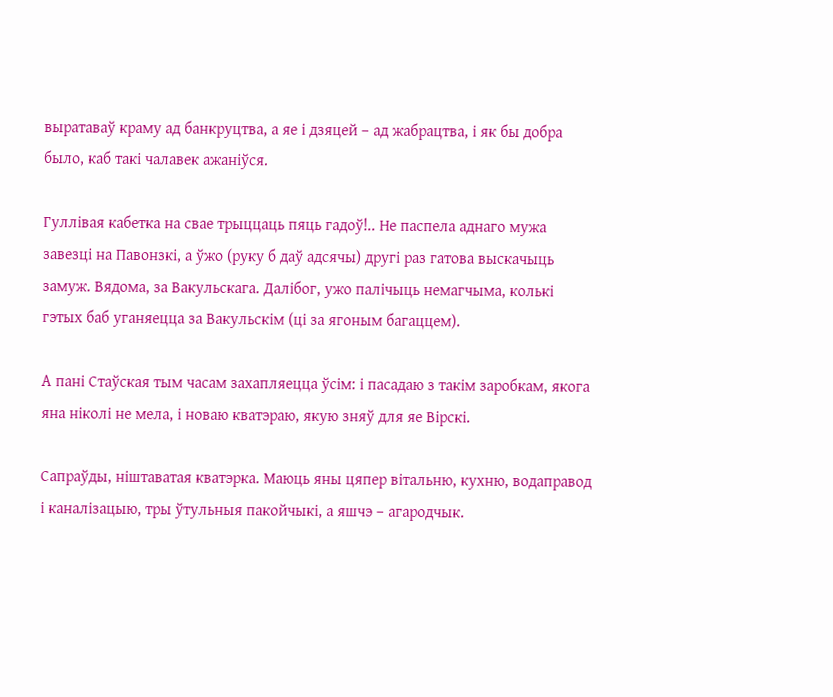выратаваў краму ад банкруцтва, а яе і дзяцей – ад жабрацтва, і як бы добра было, каб такі чалавек ажаніўся.

Гуллівая кабетка на свае трыццаць пяць гадоў!.. Не паспела аднаго мужа завезці на Павонзкі, а ўжо (руку б даў адсячы) другі раз гатова выскачыць замуж. Вядома, за Вакульскага. Далібог, ужо палічыць немагчыма, колькі гэтых баб уганяецца за Вакульскім (ці за ягоным багаццем).

А пані Стаўская тым часам захапляецца ўсім: і пасадаю з такім заробкам, якога яна ніколі не мела, і новаю кватэраю, якую зняў для яе Вірскі.

Сапраўды, ніштаватая кватэрка. Маюць яны цяпер вітальню, кухню, водаправод і каналізацыю, тры ўтульныя пакойчыкі, а яшчэ – агародчык.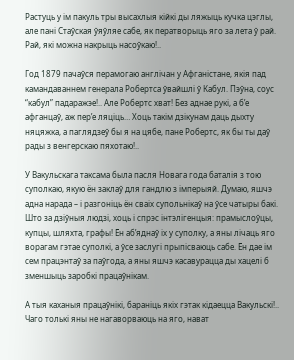Растуць у ім пакуль тры высахлыя кійкі ды ляжыць кучка цэглы, але пані Стаўская ўяўляе сабе, як ператворыць яго за лета ў рай. Рай, які можна накрыць насоўкаю!..

Год 1879 пачаўся перамогаю англічан у Афганістане, якія пад камандаваннем генерала Робертса ўвайшлі ў Кабул. Пэўна, соус “кабул” падаражэе!.. Але Робертс хват! Без аднае рукі, а б’е афганцаў, аж пер’е ляціць… Хоць такім дзікунам даць дыхту няцяжка, а паглядзеў бы я на цябе, пане Робертс, як бы ты даў рады з венгерскаю пяхотаю!..

У Вакульскага таксама была пасля Новага года баталія з тою суполкаю, якую ён заклаў для гандлю з імперыяй. Думаю, яшчэ адна нарада – і разгоніць ён сваіх супольнікаў на ўсе чатыры бакі. Што за дзіўныя людзі, хоць і спрэс інтэлігенцыя: прамыслоўцы, купцы, шляхта, графы! Ён аб’яднаў іх у суполку, а яны лічаць яго ворагам гэтае суполкі, а ўсе заслугі прыпісваюць сабе. Ён дае ім сем працэнтаў за паўгода, а яны яшчэ касавурацца ды хацелі б зменшыць заробкі працаўнікам.

А тыя каханыя працаўнікі, бараніць якіх гэтак кідаецца Вакульскі!.. Чаго толькі яны не нагаворваюць на яго, нават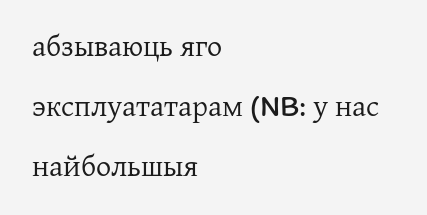абзываюць яго эксплуататарам (NB: у нас найбольшыя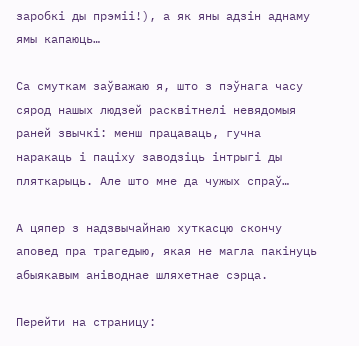заробкі ды прэміі!), а як яны адзін аднаму ямы капаюць…

Са смуткам заўважаю я, што з пэўнага часу сярод нашых людзей расквітнелі невядомыя раней звычкі: менш працаваць, гучна наракаць і паціху заводзіць інтрыгі ды пляткарыць. Але што мне да чужых спраў…

А цяпер з надзвычайнаю хуткасцю скончу аповед пра трагедыю, якая не магла пакінуць абыякавым аніводнае шляхетнае сэрца.

Перейти на страницу: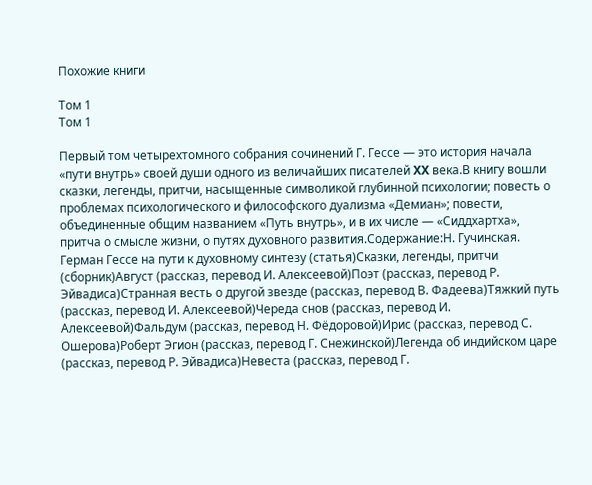Похожие книги

Том 1
Том 1

Первый том четырехтомного собрания сочинений Г. Гессе — это история начала «пути внутрь» своей души одного из величайших писателей XX века.В книгу вошли сказки, легенды, притчи, насыщенные символикой глубинной психологии; повесть о проблемах психологического и философского дуализма «Демиан»; повести, объединенные общим названием «Путь внутрь», и в их числе — «Сиддхартха», притча о смысле жизни, о путях духовного развития.Содержание:Н. Гучинская. Герман Гессе на пути к духовному синтезу (статья)Сказки, легенды, притчи (сборник)Август (рассказ, перевод И. Алексеевой)Поэт (рассказ, перевод Р. Эйвадиса)Странная весть о другой звезде (рассказ, перевод В. Фадеева)Тяжкий путь (рассказ, перевод И. Алексеевой)Череда снов (рассказ, перевод И. Алексеевой)Фальдум (рассказ, перевод Н. Фёдоровой)Ирис (рассказ, перевод С. Ошерова)Роберт Эгион (рассказ, перевод Г. Снежинской)Легенда об индийском царе (рассказ, перевод Р. Эйвадиса)Невеста (рассказ, перевод Г.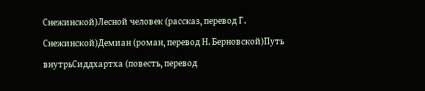Снежинской)Лесной человек (рассказ, перевод Г. Снежинской)Демиан (роман, перевод Н. Берновской)Путь внутрьСиддхартха (повесть, перевод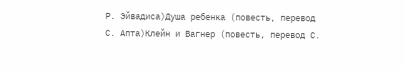Р. Эйвадиса)Душа ребенка (повесть, перевод С. Апта)Клейн и Вагнер (повесть, перевод С.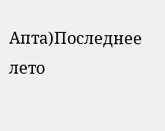Апта)Последнее лето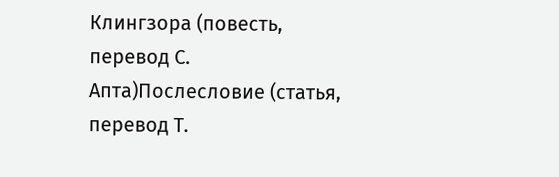Клингзора (повесть, перевод С. Апта)Послесловие (статья, перевод Т.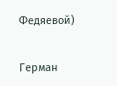Федяевой)

Герман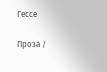Гессе

Проза /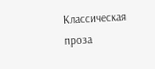Классическая проза